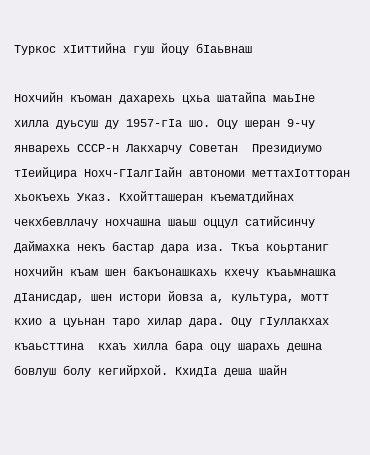Туркос хIиттийна гуш йоцу бIаьвнаш

Нохчийн къоман дахарехь цхьа шатайпа маьIне хилла дуьсуш ду 1957-гIа шо. Оцу шеран 9-чу январехь СССР-н Лакхарчу Советан  Президиумо тIеийцира Нохч-ГIалгIайн автономи меттахIотторан хьокъехь Указ. Кхойтташеран къематдийнах чекхбевллачу нохчашна шаьш оццул сатийсинчу Даймахка некъ бастар дара иза. Ткъа коьртаниг нохчийн къам шен бакъонашкахь кхечу къаьмнашка дIанисдар, шен истори йовза а, культура, мотт кхио а цуьнан таро хилар дара. Оцу гIуллакхах къаьсттина  кхаъ хилла бара оцу шарахь дешна бовлуш болу кегийрхой. КхидIа деша шайн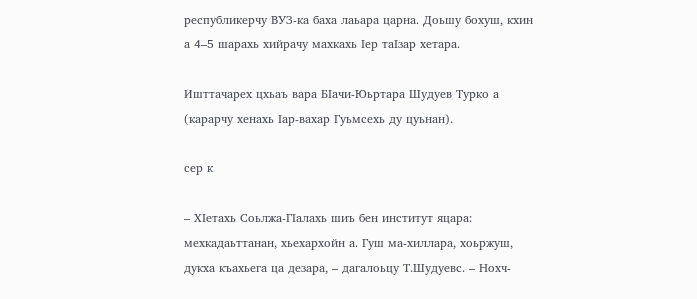республикерчу ВУЗ-ка баха лаьара царна. Доьшу бохуш, кхин а 4–5 шарахь хийрачу махкахь Iер таIзар хетара.

Ишттачарех цхьаъ вара БIачи-Юьртара Шудуев Турко а (карарчу хенахь Iар-вахар Гуьмсехь ду цуьнан).

сер к

– ХIетахь Соьлжа-ГIалахь шиъ бен институт яцара: мехкадаьттанан, хьехархойн а. Гуш ма-хиллара, хоьржуш, дукха къахьега ца дезара, – дагалоьцу Т.Шудуевс. – Нохч-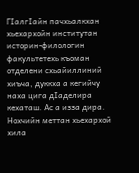ГIалгIайн пачхьалкхан хьехархойн институтан историн-филологин факультетехь къоман отделени схьайиллиний хиъча, дуккха а кегийчу наха цига дIаделира кехаташ. Ас а изза дира. Нохчийн меттан хьехархой хила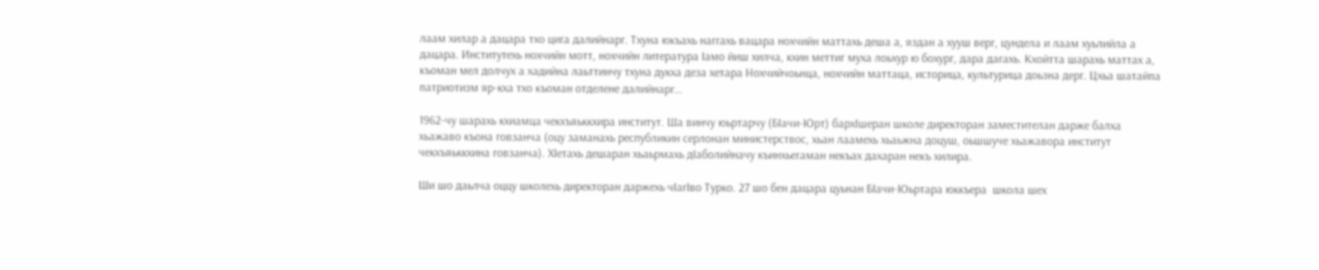лаам хилар а дацара тхо цига далийнарг. Тхуна юкъахь наггахь вацара нохчийн маттахь деша а, яздан а хууш верг, цундела и лаам хуьлийла а дацара. Институтехь нохчийн мотт, нохчийн литература Iамо йиш хилча, кхин меттиг муха лоьхур ю бохург, дара дагахь. Кхойтта шарахь маттах а, къоман мел долчух а хадийна лаьттинчу тхуна дукха деза хетара Нохчийчоьнца, нохчийн маттаца, историца, культурица доьзна дерг. Цхьа шатайпа патриотизм яр-кха тхо къоман отделене далийнарг…

1962-чу шарахь кхиамца чекхъяьккхира институт. Ша винчу юьртарчу (БIачи-Юрт) бархIшеран школе директоран заместителан дарже балха хьажаво къона говзанча (оцу заманахь республикин серлонан министерствос, хьан лаамехь хьаьжна доцуш, оьшшуче хьажавора институт чекхъяьккхина говзанча). ХIетахь дешаран хьаьрмахь дIаболийначу къинхьегаман некъах дахаран некъ хилира.

Ши шо даьлча оццу школехь директоран даржехь чIагIво Турко. 27 шо бен дацара цуьнан БIачи-Юьртара юккъера  школа шех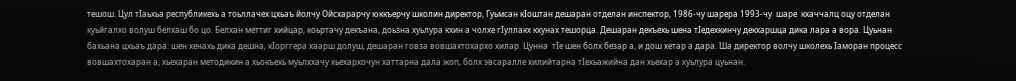тешош. Цул тIаьхьа республикехь а тоьллачех цхьаъ йолчу Ойсхарарчу юккъерчу школин директор, Гуьмсан кIоштан дешаран отделан инспектор, 1986-чу шарера 1993-чу  шаре  кхаччалц оцу отделан куьйгалхо волуш белхаш бо цо. Белхан меттиг хийцар, коьртачу декъана, доьзна хуьлура кхин а чолхе гIуллакх кхунах тешорца. Дешаран декъехь шена тIедехкинчу декхаршца дика лара а вора. Цуьнан бахьана цхьаъ дара: шен хенахь дика дешна, кIорггера хаарш долуш, дешаран говза вовшахтохархо хилар. Цунна  тIе шен болх безар а, и дош хетар а дара. Ша директор волчу школехь Iаморан процесс вовшахтохаран а, хьехаран методикин а хьокъехь муьлххачу хьехархочун хаттарна дала жоп, болх эвсаралле хилийтарна тIехьажийна дан хьехар а хуьлура цуьнан.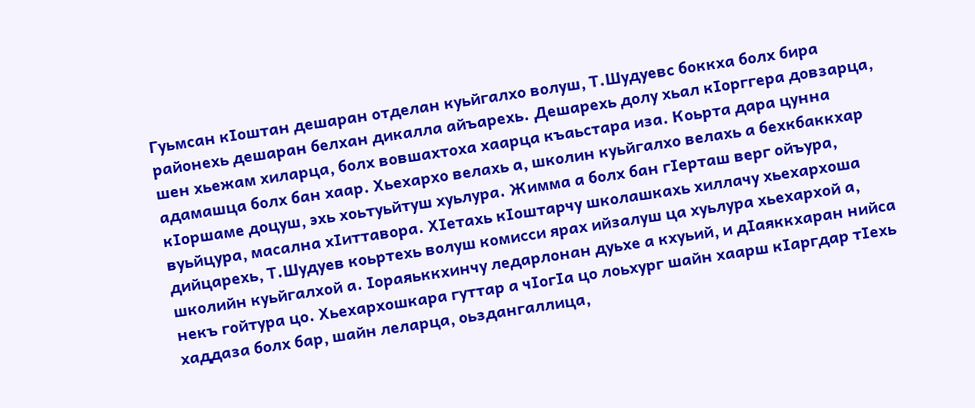Гуьмсан кIоштан дешаран отделан куьйгалхо волуш, Т.Шудуевс боккха болх бира районехь дешаран белхан дикалла айъарехь. Дешарехь долу хьал кIорггера довзарца, шен хьежам хиларца, болх вовшахтоха хаарца къаьстара иза. Коьрта дара цунна адамашца болх бан хаар. Хьехархо велахь а, школин куьйгалхо велахь а бехкбаккхар кIоршаме доцуш, эхь хоьтуьйтуш хуьлура. Жимма а болх бан гIерташ верг ойъура, вуьйцура, масална хIиттавора. ХIетахь кIоштарчу школашкахь хиллачу хьехархоша дийцарехь, Т.Шудуев коьртехь волуш комисси ярах ийзалуш ца хуьлура хьехархой а, школийн куьйгалхой а. Iораяьккхинчу ледарлонан дуьхе а кхуьий, и дIаяккхаран нийса некъ гойтура цо. Хьехархошкара гуттар а чIогIа цо лоьхург шайн хаарш кIаргдар тIехь хаддаза болх бар, шайн леларца, оьздангаллица,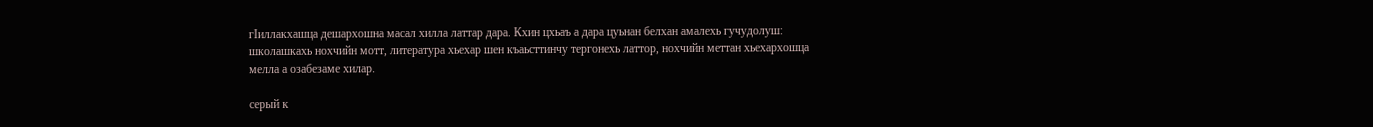гIиллакхашца дешархошна масал хилла латтар дара. Кхин цхьаъ а дара цуьнан белхан амалехь гучудолуш: школашкахь нохчийн мотт, литература хьехар шен къаьсттинчу тергонехь латтор, нохчийн меттан хьехархошца мелла а озабезаме хилар.

серый к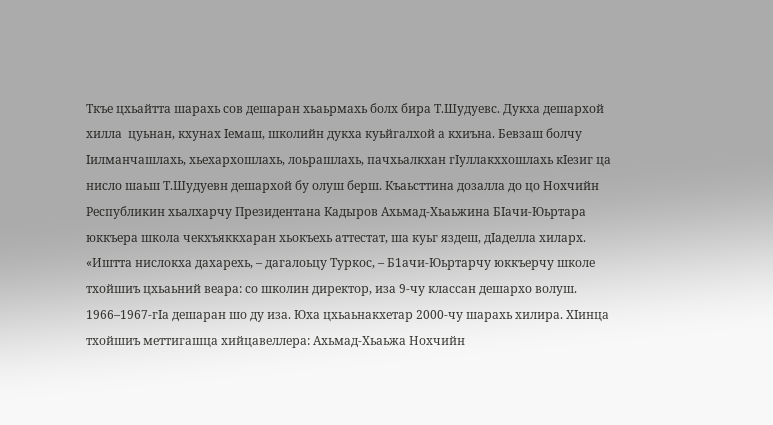Ткъе цхьайтта шарахь сов дешаран хьаьрмахь болх бира Т.Шудуевс. Дукха дешархой хилла  цуьнан, кхунах Iемаш, школийн дукха куьйгалхой а кхиъна. Бевзаш болчу Iилманчашлахь, хьехархошлахь, лоьрашлахь, пачхьалкхан гIуллакххошлахь кIезиг ца нисло шаьш Т.Шудуевн дешархой бу олуш берш. Къаьсттина дозалла до цо Нохчийн Республикин хьалхарчу Президентана Кадыров Ахьмад-Хьаьжина БIачи-Юьртара юккъера школа чекхъяккхаран хьокъехь аттестат, ша куьг яздеш, дIаделла хиларх. «Иштта нислокха дахарехь, – дагалоьцу Туркос, – Б1ачи-Юьртарчу юккъерчу школе тхойшиъ цхьаьний веара: со школин директор, иза 9-чу классан дешархо волуш. 1966–1967-гIа дешаран шо ду иза. Юха цхьаьнакхетар 2000-чу шарахь хилира. ХIинца тхойшиъ меттигашца хийцавеллера: Ахьмад-Хьаьжа Нохчийн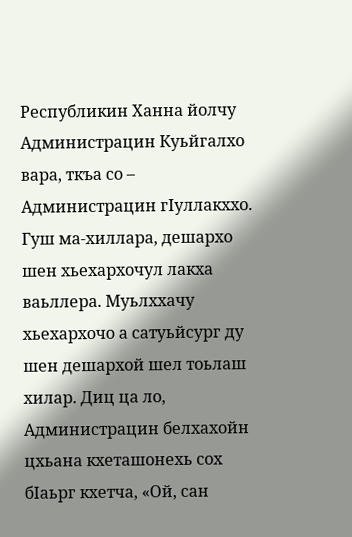Республикин Ханна йолчу Администрацин Куьйгалхо вара, ткъа со – Администрацин гIуллакххо. Гуш ма-хиллара, дешархо шен хьехархочул лакха ваьллера. Муьлххачу хьехархочо а сатуьйсург ду шен дешархой шел тоьлаш хилар. Диц ца ло, Администрацин белхахойн цхьана кхеташонехь сох бIаьрг кхетча, «Ой, сан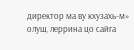директор ма ву кхузахь-м» олуш, леррина цо сайга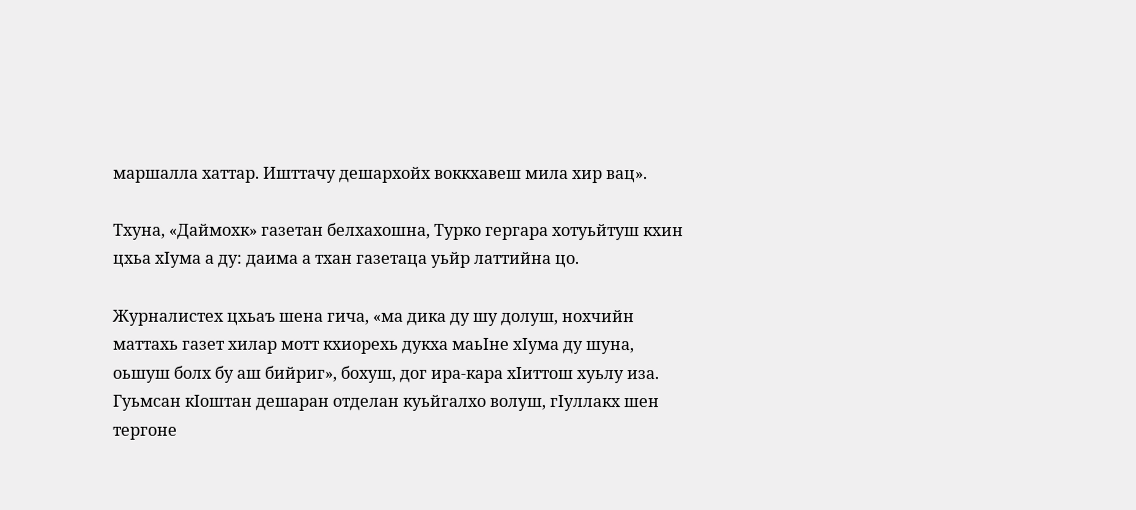маршалла хаттар. Ишттачу дешархойх воккхавеш мила хир вац».

Тхуна, «Даймохк» газетан белхахошна, Турко гергара хотуьйтуш кхин цхьа хIума а ду: даима а тхан газетаца уьйр латтийна цо.

Журналистех цхьаъ шена гича, «ма дика ду шу долуш, нохчийн маттахь газет хилар мотт кхиорехь дукха маьIне хIума ду шуна, оьшуш болх бу аш бийриг», бохуш, дог ира-кара хIиттош хуьлу иза. Гуьмсан кIоштан дешаран отделан куьйгалхо волуш, гIуллакх шен тергоне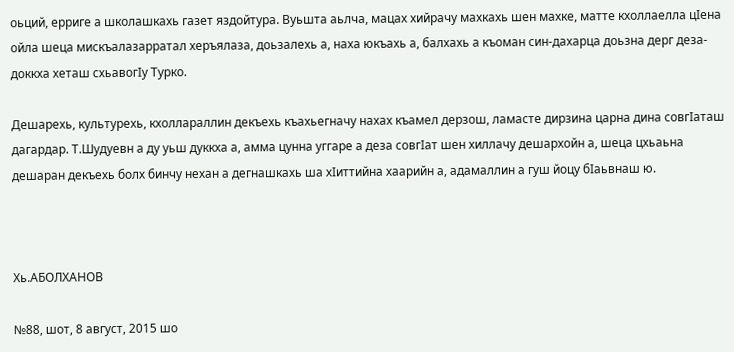оьций, ерриге а школашкахь газет яздойтура. Вуьшта аьлча, мацах хийрачу махкахь шен махке, матте кхоллаелла цIена ойла шеца мискъалазарратал херъялаза, доьзалехь а, наха юкъахь а, балхахь а къоман син-дахарца доьзна дерг деза-доккха хеташ схьавогIу Турко.

Дешарехь, культурехь, кхоллараллин декъехь къахьегначу нахах къамел дерзош, ламасте дирзина царна дина совгIаташ дагардар. Т.Шудуевн а ду уьш дуккха а, амма цунна уггаре а деза совгIат шен хиллачу дешархойн а, шеца цхьаьна дешаран декъехь болх бинчу нехан а дегнашкахь ша хIиттийна хаарийн а, адамаллин а гуш йоцу бIаьвнаш ю.



Хь.АБОЛХАНОВ

№88, шот, 8 август, 2015 шо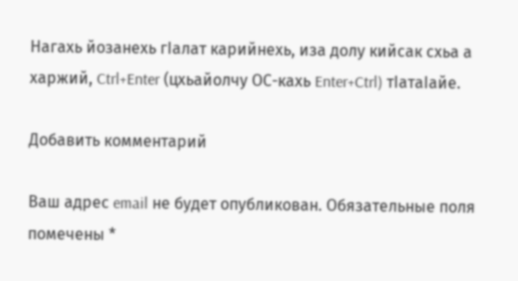Нагахь йозанехь гIалат карийнехь, иза долу кийсак схьа а харжий, Ctrl+Enter (цхьайолчу ОС-кахь Enter+Ctrl) тIатаIайе.

Добавить комментарий

Ваш адрес email не будет опубликован. Обязательные поля помечены *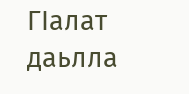ГIалат даьлла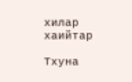хилар хаийтар

Тхуна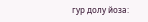гур долу йоза: